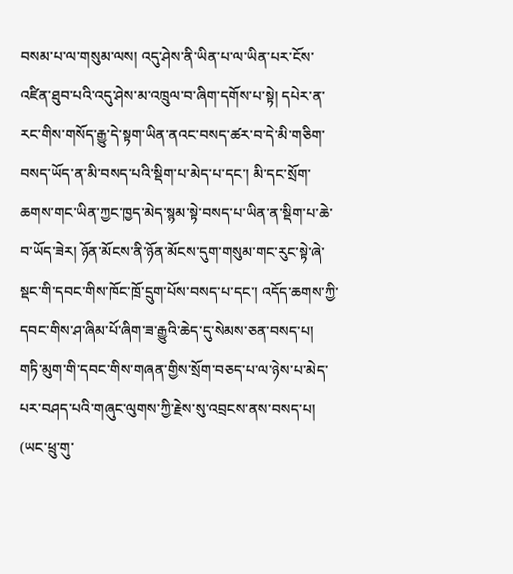བསམ་པ་ལ་གསུམ་ལས། འདུ་ཤེས་ནི་ཡིན་པ་ལ་ཡིན་པར་ངོས་འཛིན་ཐུབ་པའི་འདུ་ཤེས་མ་འཁྲུལ་བ་ཞིག་དགོས་པ་སྟེ། དཔེར་ན་རང་གིས་གསོད་རྒྱུ་དེ་སྟག་ཡིན་ནའང་བསད་ཚར་བ་དེ་མི་གཅིག་བསད་ཡོད་ན་མི་བསད་པའི་སྡིག་པ་མེད་པ་དང་། མི་དང་སྲོག་ཆགས་གང་ཡིན་ཀྱང་ཁྱད་མེད་སྙམ་སྟེ་བསད་པ་ཡིན་ན་སྡིག་པ་ཆེ་བ་ཡོད་ཟེར། ཉོན་མོངས་ནི་ཉོན་མོངས་དུག་གསུམ་གང་རུང་སྟེ་ཞེ་སྡང་གི་དབང་གིས་ཁོང་ཁྲོ་དྲུག་པོས་བསད་པ་དང་། འདོད་ཆགས་ཀྱི་དབང་གིས་ཤ་ཞིམ་པོ་ཞིག་ཟ་རྒྱུའི་ཆེད་དུ་སེམས་ཅན་བསད་པ། གཏི་མུག་གི་དབང་གིས་གཞན་གྱིས་སྲོག་བཅད་པ་ལ་ཉེས་པ་མེད་པར་བཤད་པའི་གཞུང་ལུགས་ཀྱི་རྗེས་སུ་འབྲངས་ནས་བསད་པ། (ཡང་ཕྲུ་གུ་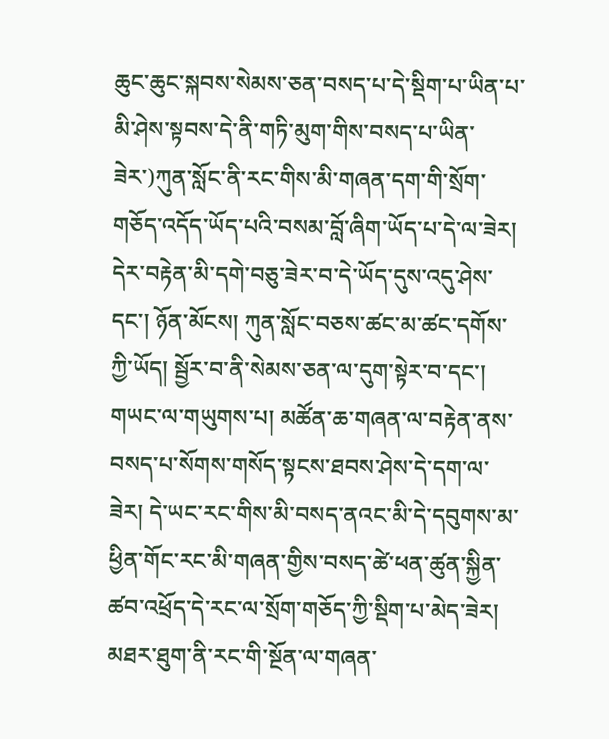ཆུང་ཆུང་སྐབས་སེམས་ཅན་བསད་པ་དེ་སྡིག་པ་ཡིན་པ་མི་ཤེས་སྟབས་དེ་ནི་གཏི་མུག་གིས་བསད་པ་ཡིན་ཟེར་)ཀུན་སློང་ནི་རང་གིས་མི་གཞན་དག་གི་སྲོག་གཅོད་འདོད་ཡོད་པའི་བསམ་བློ་ཞིག་ཡོད་པ་དེ་ལ་ཟེར། དེར་བརྟེན་མི་དགེ་བཅུ་ཟེར་བ་དེ་ཡོད་དུས་འདུ་ཤེས་དང་། ཉོན་མོངས། ཀུན་སློང་བཅས་ཚང་མ་ཚང་དགོས་ཀྱི་ཡོད། སྦྱོར་བ་ནི་སེམས་ཅན་ལ་དུག་སྟེར་བ་དང་། གཡང་ལ་གཡུགས་པ། མཚོན་ཆ་གཞན་ལ་བརྟེན་ནས་བསད་པ་སོགས་གསོད་སྟངས་ཐབས་ཤེས་དེ་དག་ལ་ཟེར། དེ་ཡང་རང་གིས་མི་བསད་ནའང་མི་དེ་དབུགས་མ་ཕྱིན་གོང་རང་མི་གཞན་གྱིས་བསད་ཚེ་ཕན་ཚུན་སྐྱིན་ཚབ་འཕྲོད་དེ་རང་ལ་སྲོག་གཅོད་ཀྱི་སྡིག་པ་མེད་ཟེར། མཐར་ཐུག་ནི་རང་གི་སྔོན་ལ་གཞན་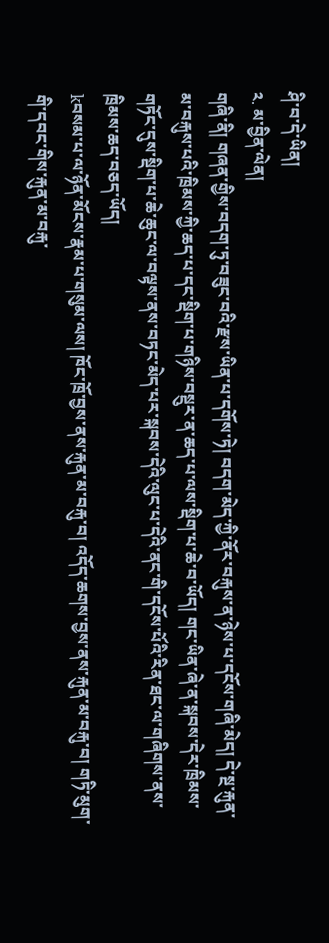ཤི་བ་དེ་ཡིན།
༢. མ་བྱིན་ལེན།
གཞི་ནི། གཞན་གྱིས་བདག་ཏུ་བཟུང་བའི་རྫས་ཡིན་པ་དགོས་ཏེ། བདག་མེད་ཀྱི་ནོར་བརྐུས་ན་ཉེས་པ་དངོས་གཞི་མེད། དེ་སྔ་རྐུན་མ་བརྐུས་པའི་ཁྲིམས་ཀྱི་ཆད་པ་དང་སྡིག་པ་གཉིས་བསྡུར་ན་ཆད་པ་ལས་སྡིག་པ་ཆེ་བ་ཡོད། གང་ཡིན་ཞེ་ན་སྐབས་དེར་ཁྲིམས་གཏོང་དུས་སྡིག་པ་ཆེ་ཆུང་ལ་བལྟས་ནས་བཏང་མེད་པར་སྐབས་དེའི་ལུང་པ་དེའི་ནང་གི་དངོས་པོའི་རིན་ཐང་ལ་གཞིགས་ནས་ཁྲིམས་ཆད་བཅད་ཡོད།
kབསམ་པ་ལ་ཉོན་མོངས་རྣམ་པ་གསུམ་ལས། ཁོང་ཁྲོ་བྱས་ནས་རྐུན་མ་བརྐུ་བ། འདོད་ཆགས་བྱས་ནས་རྐུན་མ་བརྐུ་བ། གཏི་མུག་གི་དབང་གིས་རྐུན་མ་བརྐུ་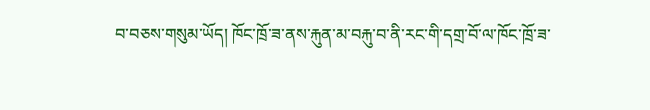བ་བཅས་གསུམ་ཡོད། ཁོང་ཁྲོ་ཟ་ནས་རྐུན་མ་བརྐུ་བ་ནི་རང་གི་དགྲ་བོ་ལ་ཁོང་ཁྲོ་ཟ་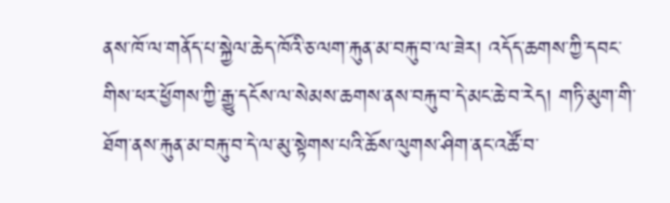ནས་ཁོ་ལ་གནོད་པ་སྐྱེལ་ཆེད་ཁོའི་ཅ་ལག་རྐུན་མ་བརྐུ་བ་ལ་ཟེར། འདོད་ཆགས་ཀྱི་དབང་གིས་ཕར་ཕྱོགས་ཀྱི་རྒྱུ་དངོས་ལ་སེམས་ཆགས་ནས་བརྐུ་བ་དེ་མང་ཆེ་བ་རེད། གཏི་མུག་གི་ཐོག་ནས་རྐུན་མ་བརྐུ་བ་དེ་ལ་མུ་སྟེགས་པའི་ཆོས་ལུགས་ཤིག་ནང་འཚོ་བ་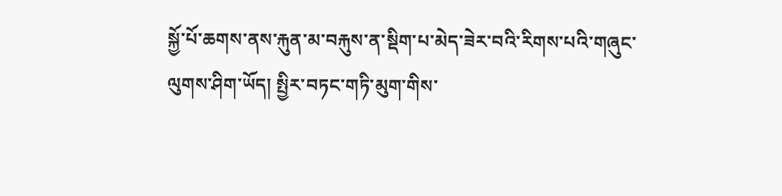སྐྱོ་པོ་ཆགས་ནས་རྐུན་མ་བརྐུས་ན་སྡིག་པ་མེད་ཟེར་བའི་རིགས་པའི་གཞུང་ལུགས་ཤིག་ཡོད། སྤྱིར་བཏང་གཏི་མུག་གིས་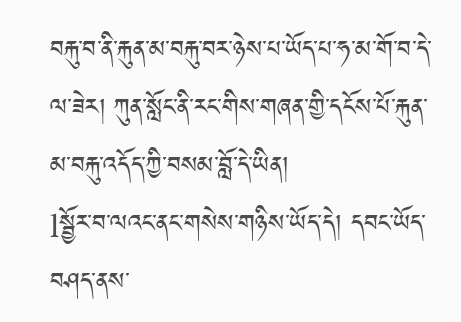བརྐུ་བ་ནི་རྐུན་མ་བརྐུ་བར་ཉེས་པ་ཡོད་པ་ཧ་མ་གོ་བ་དེ་ལ་ཟེར། ཀུན་སློང་ནི་རང་གིས་གཞན་གྱི་དངོས་པོ་རྐུན་མ་བརྐུ་འདོད་ཀྱི་བསམ་བློ་དེ་ཡིན།
lསྦྱོར་བ་ལའང་ནང་གསེས་གཉིས་ཡོད་དེ། དབང་ཡོད་བཤད་ནས་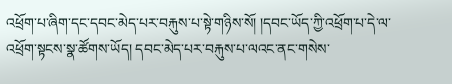འཕྲོག་པ་ཞིག་དང་དབང་མེད་པར་བརྐུས་པ་སྟེ་གཉིས་སོ། །དབང་ཡོད་ཀྱི་འཕྲོག་པ་དེ་ལ་འཕྲོག་སྟངས་སྣ་ཚོགས་ཡོད། དབང་མེད་པར་བརྐུས་པ་ལའང་ནང་གསེས་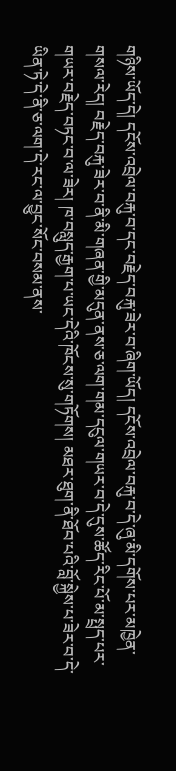གཉིས་ཡོད་དེ། དངོས་འབྲེལ་བརྐུ་བ་དང་བརྗེད་བརྐུ་ཟེར་བ་ཞིག་ཡོད། དངོས་འབྲེལ་བརྐུ་བ་དེ་ཞུ་མི་དགོས་པར་མཁྱེན་གསལ་རེད། བརྗེད་བརྐུ་ཟེར་བ་ནི་མི་གཞན་གྱི་མདུན་ནས་ཅ་ལག་གམ་དངུལ་གཡར་བ་དེ་དུས་ཚོད་རིང་པོ་མ་སྤྲད་པར་གཡར་བརྗེད་བཏང་བ་ལ་ཟེར། ཁ་བསླུད་རྒྱག་པ་ཡང་དེའི་ཁོངས་སུ་གཏོགས། མཐར་ཐུག་ནི་ཐོབ་པའི་བློ་སྐྱེས་པ་ཟེར་བ་དེ་ཡིན་ཏེ་དེ་ནི་ཅ་ལག་དེ་རང་ལ་བྱུང་སོང་བསམ་ནས་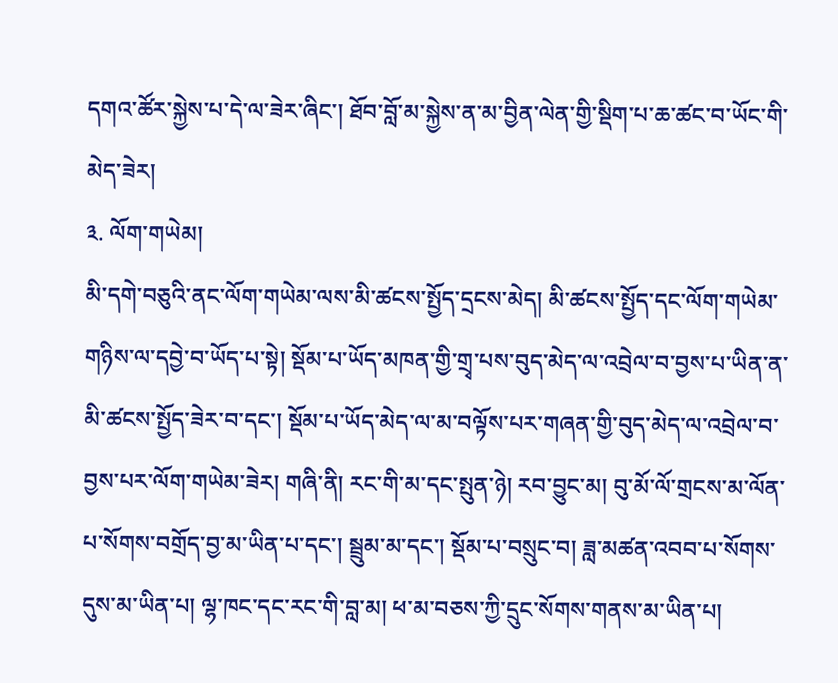དགའ་ཚོར་སྐྱེས་པ་དེ་ལ་ཟེར་ཞིང་། ཐོབ་བློ་མ་སྐྱེས་ན་མ་བྱིན་ལེན་གྱི་སྡིག་པ་ཆ་ཚང་བ་ཡོང་གི་མེད་ཟེར།
༣. ལོག་གཡེམ།
མི་དགེ་བཅུའི་ནང་ལོག་གཡེམ་ལས་མི་ཚངས་སྤྱོད་དྲངས་མེད། མི་ཚངས་སྤྱོད་དང་ལོག་གཡེམ་གཉིས་ལ་དབྱེ་བ་ཡོད་པ་སྟེ། སྡོམ་པ་ཡོད་མཁན་གྱི་གྲྭ་པས་བུད་མེད་ལ་འབྲེལ་བ་བྱས་པ་ཡིན་ན་མི་ཚངས་སྤྱོད་ཟེར་བ་དང་། སྡོམ་པ་ཡོད་མེད་ལ་མ་བལྟོས་པར་གཞན་གྱི་བུད་མེད་ལ་འབྲེལ་བ་བྱས་པར་ལོག་གཡེམ་ཟེར། གཞི་ནི། རང་གི་མ་དང་སྤུན་ཉེ། རབ་བྱུང་མ། བུ་མོ་ལོ་གྲངས་མ་ལོན་པ་སོགས་བགྲོད་བྱ་མ་ཡིན་པ་དང་། སྦྲུམ་མ་དང་། སྡོམ་པ་བསྲུང་བ། ཟླ་མཚན་འབབ་པ་སོགས་དུས་མ་ཡིན་པ། ལྷ་ཁང་དང་རང་གི་བླ་མ། ཕ་མ་བཅས་ཀྱི་དྲུང་སོགས་གནས་མ་ཡིན་པ།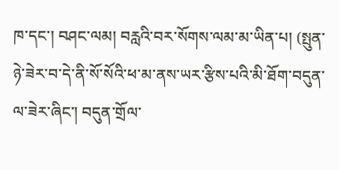ཁ་དང་། བཤང་ལམ། བརླའི་བར་སོགས་ལམ་མ་ཡིན་པ། (སྤུན་ཉེ་ཟེར་བ་དེ་ནི་སོ་སོའི་ཕ་མ་ནས་ཡར་རྩིས་པའི་མི་ཐོག་བདུན་ལ་ཟེར་ཞིང་། བདུན་གྲོལ་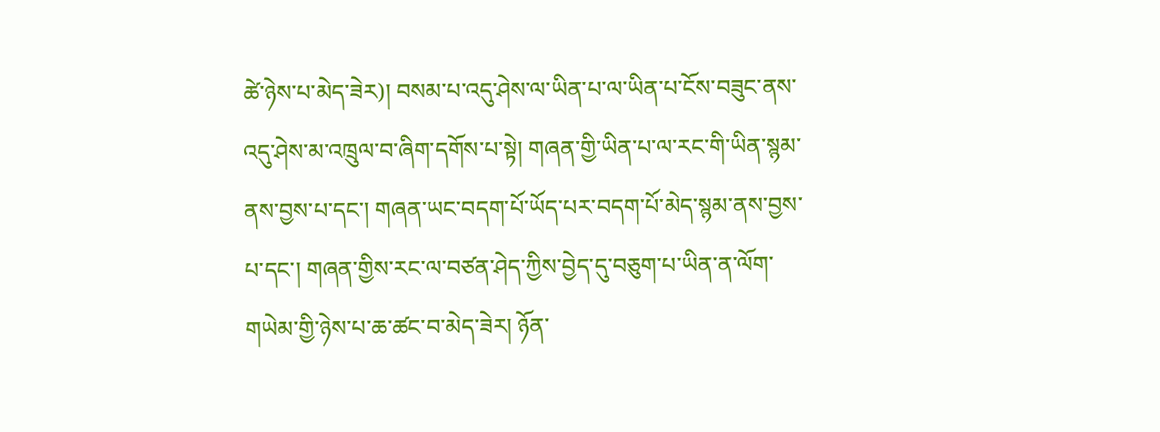ཚེ་ཉེས་པ་མེད་ཟེར)། བསམ་པ་འདུ་ཤེས་ལ་ཡིན་པ་ལ་ཡིན་པ་ངོས་བཟུང་ནས་འདུ་ཤེས་མ་འཁྲུལ་བ་ཞིག་དགོས་པ་སྟེ། གཞན་གྱི་ཡིན་པ་ལ་རང་གི་ཡིན་སྙམ་ནས་བྱས་པ་དང་། གཞན་ཡང་བདག་པོ་ཡོད་པར་བདག་པོ་མེད་སྙམ་ནས་བྱས་པ་དང་། གཞན་གྱིས་རང་ལ་བཙན་ཤེད་ཀྱིས་བྱེད་དུ་བཅུག་པ་ཡིན་ན་ལོག་གཡེམ་གྱི་ཉེས་པ་ཆ་ཚང་བ་མེད་ཟེར། ཉོན་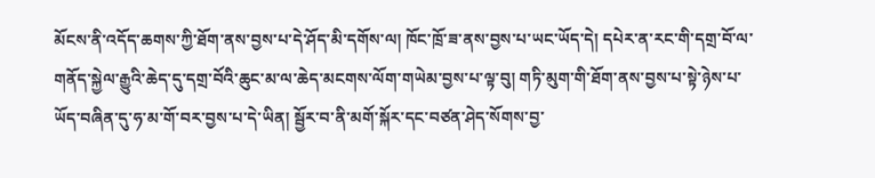མོངས་ནི་འདོད་ཆགས་ཀྱི་ཐོག་ནས་བྱས་པ་དེ་ཤོད་མི་དགོས་ལ། ཁོང་ཁྲོ་ཟ་ནས་བྱས་པ་ཡང་ཡོད་དེ། དཔེར་ན་རང་གི་དགྲ་བོ་ལ་གནོད་སྐྱེལ་རྒྱུའི་ཆེད་དུ་དགྲ་བོའི་ཆུང་མ་ལ་ཆེད་མངགས་ལོག་གཡེམ་བྱས་པ་ལྟ་བུ། གཏི་མུག་གི་ཐོག་ནས་བྱས་པ་སྟེ་ཉེས་པ་ཡོད་བཞིན་དུ་ཧ་མ་གོ་བར་བྱས་པ་དེ་ཡིན། སྦྱོར་བ་ནི་མགོ་སྐོར་དང་བཙན་ཤེད་སོགས་བྱ་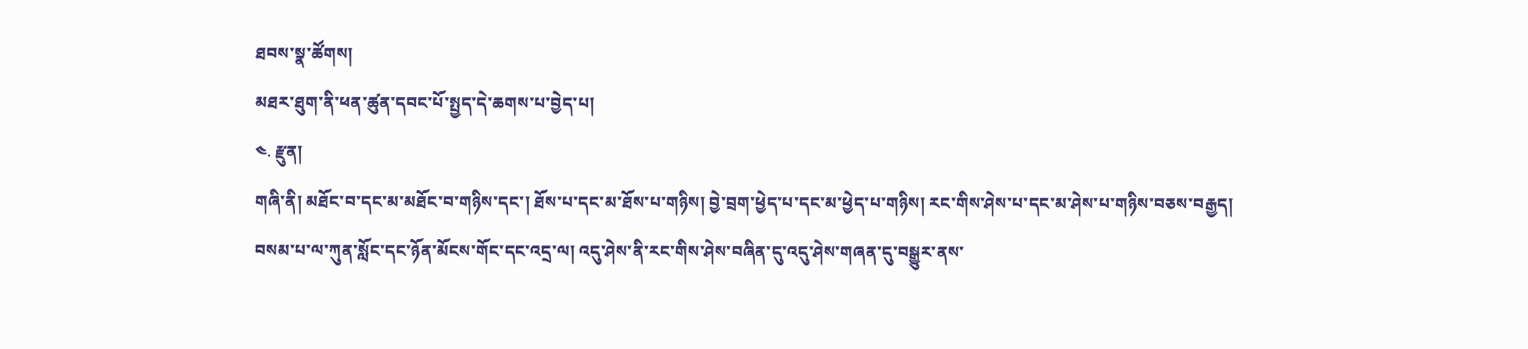ཐབས་སྣ་ཚོགས།
མཐར་ཐུག་ནི་ཕན་ཚུན་དབང་པོ་སྤྱད་དེ་ཆགས་པ་བྱེད་པ།
༤. རྫུན།
གཞི་ནི། མཐོང་བ་དང་མ་མཐོང་བ་གཉིས་དང་། ཐོས་པ་དང་མ་ཐོས་པ་གཉིས། བྱེ་བྲག་ཕྱེད་པ་དང་མ་ཕྱེད་པ་གཉིས། རང་གིས་ཤེས་པ་དང་མ་ཤེས་པ་གཉིས་བཅས་བརྒྱད།
བསམ་པ་ལ་ཀུན་སློང་དང་ཉོན་མོངས་གོང་དང་འདྲ་ལ། འདུ་ཤེས་ནི་རང་གིས་ཤེས་བཞིན་དུ་འདུ་ཤེས་གཞན་དུ་བསྒྱུར་ནས་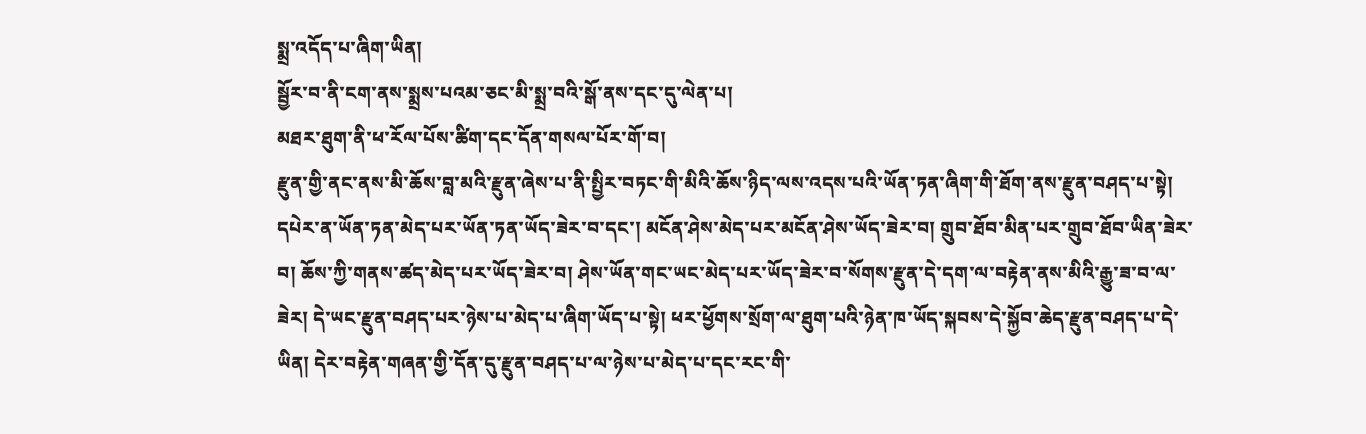སྨྲ་འདོད་པ་ཞིག་ཡིན།
སྦྱོར་བ་ནི་ངག་ནས་སྨྲས་པའམ་ཅང་མི་སྨྲ་བའི་སྒོ་ནས་དང་དུ་ལེན་པ།
མཐར་ཐུག་ནི་ཕ་རོལ་པོས་ཚིག་དང་དོན་གསལ་པོར་གོ་བ།
རྫུན་གྱི་ནང་ནས་མི་ཆོས་བླ་མའི་རྫུན་ཞེས་པ་ནི་སྤྱིར་བཏང་གི་མིའི་ཆོས་ཉིད་ལས་འདས་པའི་ཡོན་ཏན་ཞིག་གི་ཐོག་ནས་རྫུན་བཤད་པ་སྟེ། དཔེར་ན་ཡོན་ཏན་མེད་པར་ཡོན་ཏན་ཡོད་ཟེར་བ་དང་། མངོན་ཤེས་མེད་པར་མངོན་ཤེས་ཡོད་ཟེར་བ། གྲུབ་ཐོབ་མིན་པར་གྲུབ་ཐོབ་ཡིན་ཟེར་བ། ཆོས་ཀྱི་གནས་ཚད་མེད་པར་ཡོད་ཟེར་བ། ཤེས་ཡོན་གང་ཡང་མེད་པར་ཡོད་ཟེར་བ་སོགས་རྫུན་དེ་དག་ལ་བརྟེན་ནས་མིའི་རྒྱུ་ཟ་བ་ལ་ཟེར། དེ་ཡང་རྫུན་བཤད་པར་ཉེས་པ་མེད་པ་ཞིག་ཡོད་པ་སྟེ། ཕར་ཕྱོགས་སྲོག་ལ་ཐུག་པའི་ཉེན་ཁ་ཡོད་སྐབས་དེ་སྐྱོབ་ཆེད་རྫུན་བཤད་པ་དེ་ཡིན། དེར་བརྟེན་གཞན་གྱི་དོན་དུ་རྫུན་བཤད་པ་ལ་ཉེས་པ་མེད་པ་དང་རང་གི་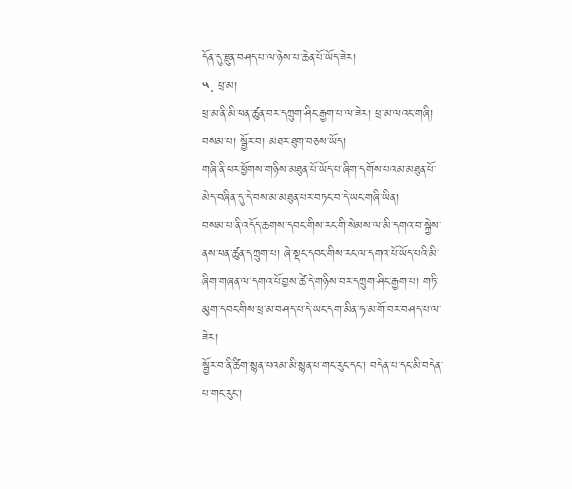དོན་དུ་རྫུན་བཤད་པ་ལ་ཉེས་པ་ཆེན་པོ་ཡོད་ཟེར།
༥. ཕྲ་མ།
ཕྲ་མ་ནི་མི་ཕན་ཚུན་བར་དཀྲུག་ཤིང་རྒྱག་པ་ལ་ཟེར། ཕྲ་མ་ལའང་གཞི། བསམ་པ། སྦྱོར་བ། མཐར་ཐུག་བཅས་ཡོད།
གཞི་ནི་ཕར་ཕྱོགས་གཉིས་མཐུན་པོ་ཡོད་པ་ཞིག་དགོས་པའམ་མཐུན་པོ་མེད་བཞིན་དུ་དེ་བས་མ་མཐུན་པར་བཏང་བ་དེ་ཡང་གཞི་ཡིན།
བསམ་པ་ནི་འདོད་ཆགས་དབང་གིས་རང་གི་སེམས་ལ་མི་དགའ་བ་སྐྱེས་ནས་ཕན་ཚུན་དཀྲུག་པ། ཞེ་སྡང་དབང་གིས་རང་ལ་དགའ་པོ་ཡོད་པའི་མི་ཞིག་གཞན་ལ་དགའ་པོ་བྱས་ཚེ་དེ་གཉིས་བར་དཀྲུག་ཤིང་རྒྱག་པ། གཏི་མུག་དབང་གིས་ཕྲ་མ་བཤད་པ་དེ་ཡང་དག་མིན་ཧ་མ་གོ་བར་བཤད་པ་ལ་ཟེར།
སྦྱོར་བ་ནི་ཚིག་སྙན་པའམ་མི་སྙན་པ་གང་རུང་དང་། བདེན་པ་དང་མི་བདེན་པ་གང་རུང་།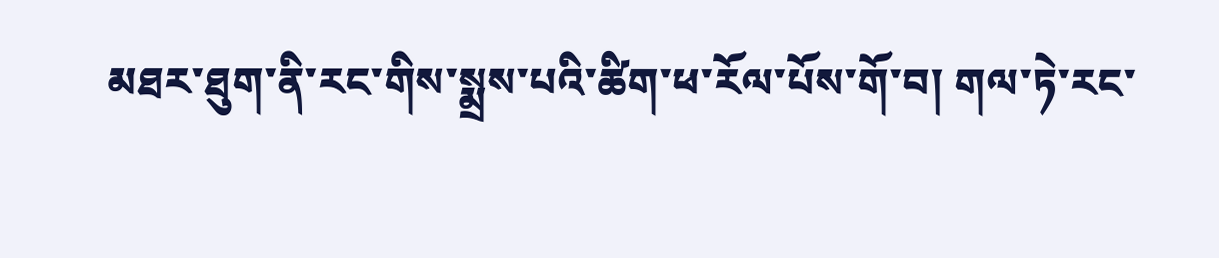མཐར་ཐུག་ནི་རང་གིས་སྨྲས་པའི་ཚིག་ཕ་རོལ་པོས་གོ་བ། གལ་ཏེ་རང་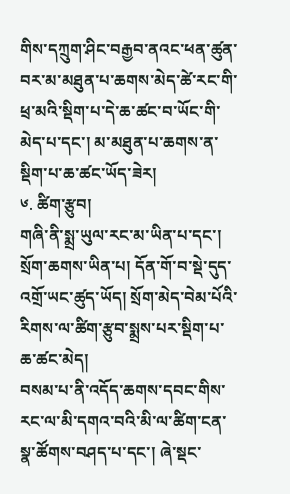གིས་དཀྲུག་ཤིང་བརྒྱབ་ནའང་ཕན་ཚུན་བར་མ་མཐུན་པ་ཆགས་མེད་ཚེ་རང་གི་ཕྲ་མའི་སྡིག་པ་དེ་ཆ་ཚང་བ་ཡོང་གི་མེད་པ་དང་། མ་མཐུན་པ་ཆགས་ན་སྡིག་པ་ཆ་ཚང་ཡོད་ཟེར།
༦. ཚིག་རྩུབ།
གཞི་ནི་སྨྲ་ཡུལ་རང་མ་ཡིན་པ་དང་། སྲོག་ཆགས་ཡིན་པ། དོན་གོ་བ་སྡེ་དུད་འགྲོ་ཡང་ཚུད་ཡོད། སྲོག་མེད་བེམ་པོའི་རིགས་ལ་ཚིག་རྩུབ་སྨྲས་པར་སྡིག་པ་ཆ་ཚང་མེད།
བསམ་པ་ནི་འདོད་ཆགས་དབང་གིས་རང་ལ་མི་དགའ་བའི་མི་ལ་ཚིག་ངན་སྣ་ཚོགས་བཤད་པ་དང་། ཞེ་སྡང་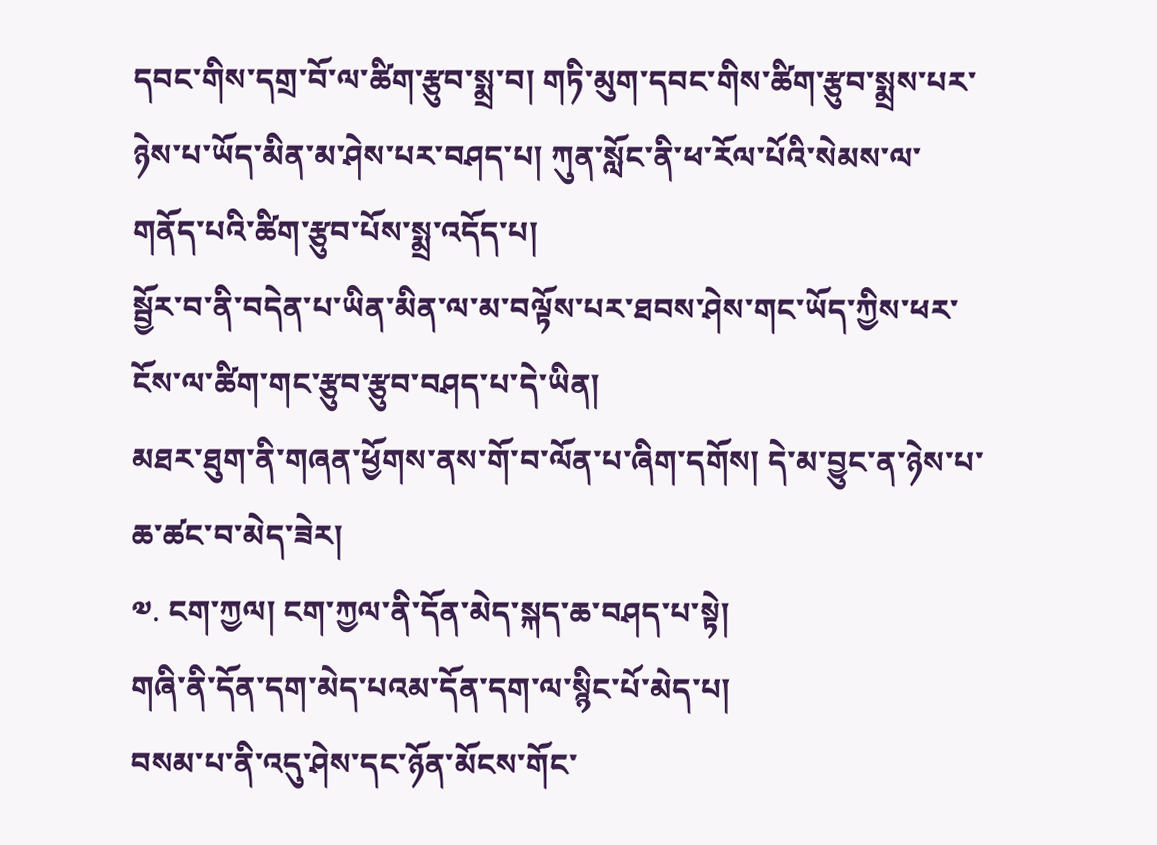དབང་གིས་དགྲ་བོ་ལ་ཚིག་རྩུབ་སྨྲ་བ། གཏི་མུག་དབང་གིས་ཚིག་རྩུབ་སྨྲས་པར་ཉེས་པ་ཡོད་མིན་མ་ཤེས་པར་བཤད་པ། ཀུན་སློང་ནི་ཕ་རོལ་པོའི་སེམས་ལ་གནོད་པའི་ཚིག་རྩུབ་པོས་སྨྲ་འདོད་པ།
སྦྱོར་བ་ནི་བདེན་པ་ཡིན་མིན་ལ་མ་བལྟོས་པར་ཐབས་ཤེས་གང་ཡོད་ཀྱིས་ཕར་ངོས་ལ་ཚིག་གང་རྩུབ་རྩུབ་བཤད་པ་དེ་ཡིན།
མཐར་ཐུག་ནི་གཞན་ཕྱོགས་ནས་གོ་བ་ལོན་པ་ཞིག་དགོས། དེ་མ་བྱུང་ན་ཉེས་པ་ཆ་ཚང་བ་མེད་ཟེར།
༧. ངག་ཀྱལ། ངག་ཀྱལ་ནི་དོན་མེད་སྐད་ཆ་བཤད་པ་སྟེ།
གཞི་ནི་དོན་དག་མེད་པའམ་དོན་དག་ལ་སྙིང་པོ་མེད་པ།
བསམ་པ་ནི་འདུ་ཤེས་དང་ཉོན་མོངས་གོང་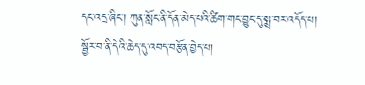དང་འདྲ་ཞིང་། ཀུན་སློང་ནི་དོན་མེད་པའི་ཚིག་གང་བྱུང་དུ་སྨྲ་བར་འདོད་པ།
སྦྱོར་བ་ནི་དེའི་ཆེད་དུ་འབད་བརྩོན་བྱེད་པ།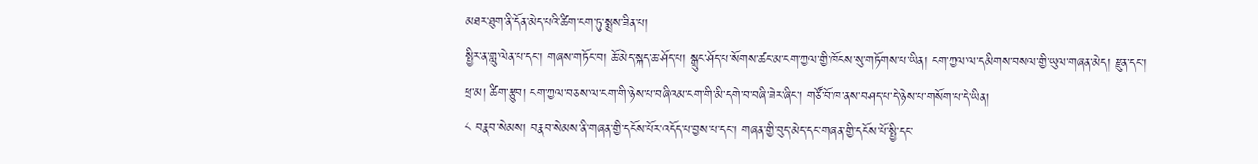མཐར་ཐུག་ནི་དོན་མེད་པའི་ཚིག་ངག་ཏུ་སྨྲས་ཟིན་པ།
སྤྱིར་ན་གླུ་ལེན་པ་དང་། གཞས་གཏོང་བ། ཆོ་མེད་སྐད་ཆ་ཤོད་པ། སྒྲུང་ཤོད་པ་སོགས་ཚང་མ་ངག་ཀྱལ་གྱི་ཁོངས་སུ་གཏོགས་པ་ཡིན། ངག་ཀྱལ་ལ་དམིགས་བསལ་གྱི་ཡུལ་གཞན་མེད། རྫུན་དང་། ཕྲ་མ། ཚིག་རྩུབ། ངག་ཀྱལ་བཅས་ལ་ངག་གི་ཉེས་པ་བཞིའམ་ངག་གི་མི་དགེ་བ་བཞི་ཟེར་ཞིང་། གཙོ་བོ་ཁ་ནས་བཤད་པ་དེ་ཉེས་པ་གསོག་པ་དེ་ཡིན།
༨ བརྣབ་སེམས། བརྣབ་སེམས་ནི་གཞན་གྱི་དངོས་པོར་འདོད་པ་བྱས་པ་དང་། གཞན་གྱི་བུད་མེད་དང་གཞན་གྱི་དངོས་པོ་སྤྱི་དང་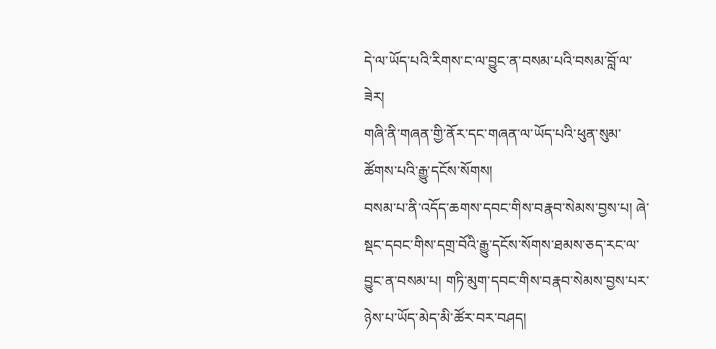དེ་ལ་ཡོད་པའི་རིགས་ང་ལ་བྱུང་ན་བསམ་པའི་བསམ་བློ་ལ་ཟེར།
གཞི་ནི་གཞན་གྱི་ནོར་དང་གཞན་ལ་ཡོད་པའི་ཕུན་སུམ་ཚོགས་པའི་རྒྱུ་དངོས་སོགས།
བསམ་པ་ནི་འདོད་ཆགས་དབང་གིས་བརྣབ་སེམས་བྱས་པ། ཞེ་སྡང་དབང་གིས་དགྲ་བོའི་རྒྱུ་དངོས་སོགས་ཐམས་ཅད་རང་ལ་བྱུང་ན་བསམ་པ། གཏི་མུག་དབང་གིས་བརྣབ་སེམས་བྱས་པར་ཉེས་པ་ཡོད་མེད་མི་ཚོར་བར་བཤད།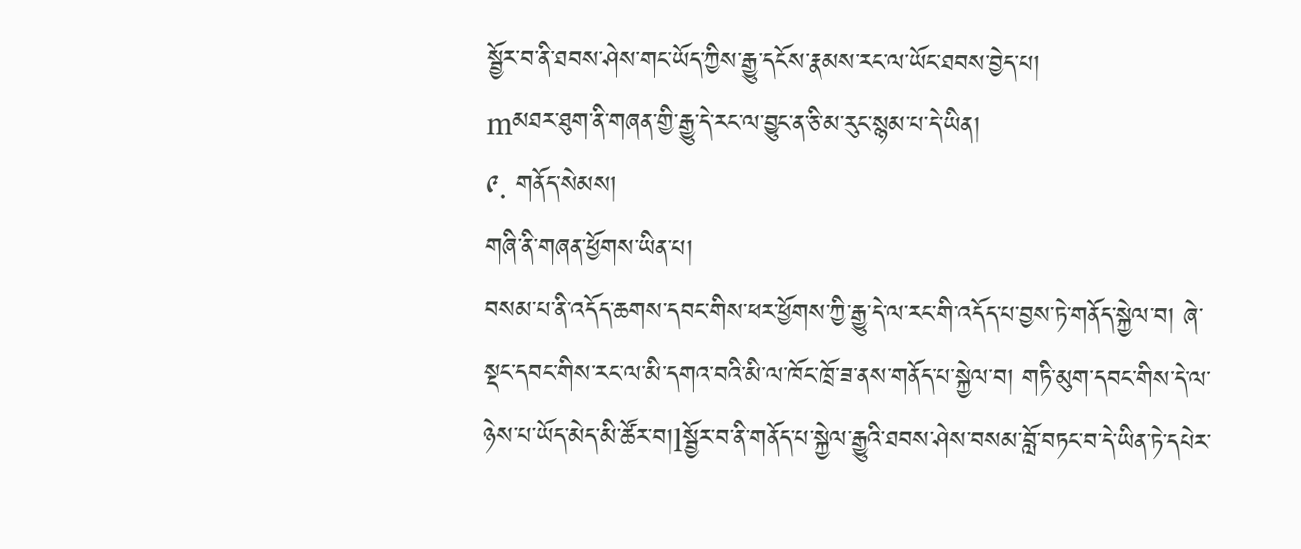སྦྱོར་བ་ནི་ཐབས་ཤེས་གང་ཡོད་ཀྱིས་རྒྱུ་དངོས་རྣམས་རང་ལ་ཡོང་ཐབས་བྱེད་པ།
mམཐར་ཐུག་ནི་གཞན་གྱི་རྒྱུ་དེ་རང་ལ་བྱུང་ན་ཅི་མ་རུང་སྙམ་པ་དེ་ཡིན།
༩. གནོད་སེམས།
གཞི་ནི་གཞན་ཕྱོགས་ཡིན་པ།
བསམ་པ་ནི་འདོད་ཆགས་དབང་གིས་ཕར་ཕྱོགས་ཀྱི་རྒྱུ་དེ་ལ་རང་གི་འདོད་པ་བྱས་ཏེ་གནོད་སྐྱེལ་བ། ཞེ་སྡང་དབང་གིས་རང་ལ་མི་དགའ་བའི་མི་ལ་ཁོང་ཁྲོ་ཟ་ནས་གནོད་པ་སྐྱེལ་བ། གཏི་མུག་དབང་གིས་དེ་ལ་ཉེས་པ་ཡོད་མེད་མི་ཚོར་བ།lསྦྱོར་བ་ནི་གནོད་པ་སྐྱེལ་རྒྱུའི་ཐབས་ཤེས་བསམ་བློ་བཏང་བ་དེ་ཡིན་ཏེ་དཔེར་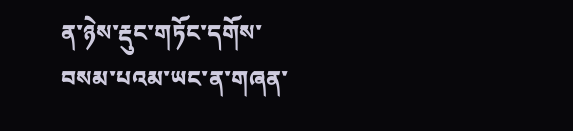ན་ཉེས་རྡུང་གཏོང་དགོས་བསམ་པའམ་ཡང་ན་གཞན་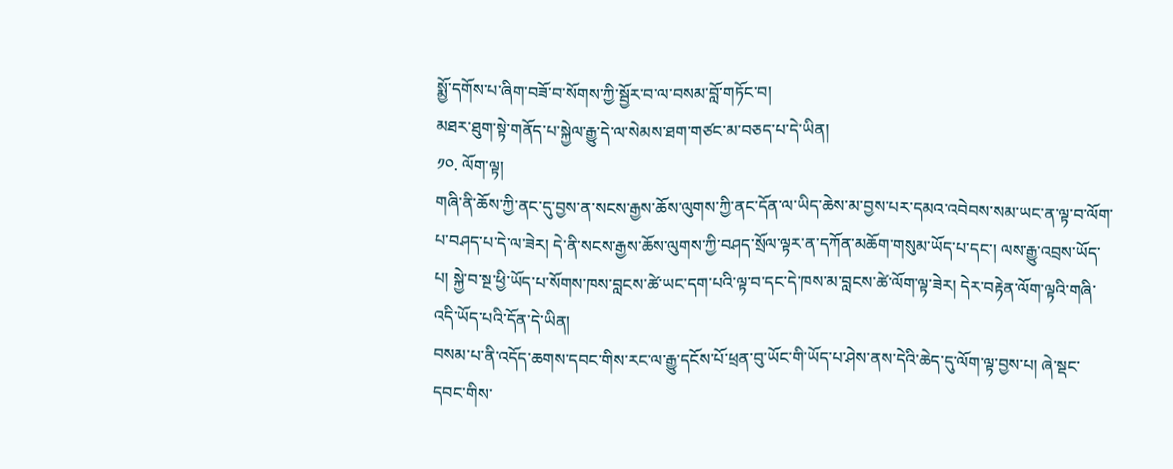སྨྱོ་དགོས་པ་ཞིག་བཟོ་བ་སོགས་ཀྱི་སྦྱོར་བ་ལ་བསམ་བློ་གཏོང་བ།
མཐར་ཐུག་སྟེ་གནོད་པ་སྐྱེལ་རྒྱུ་དེ་ལ་སེམས་ཐག་གཙང་མ་བཅད་པ་དེ་ཡིན།
༡༠. ལོག་ལྟ།
གཞི་ནི་ཆོས་ཀྱི་ནང་དུ་བྱས་ན་སངས་རྒྱས་ཆོས་ལུགས་ཀྱི་ནང་དོན་ལ་ཡིད་ཆེས་མ་བྱས་པར་དམའ་འབེབས་སམ་ཡང་ན་ལྟ་བ་ལོག་པ་བཤད་པ་དེ་ལ་ཟེར། དེ་ནི་སངས་རྒྱས་ཆོས་ལུགས་ཀྱི་བཤད་སྲོལ་ལྟར་ན་དཀོན་མཆོག་གསུམ་ཡོད་པ་དང་། ལས་རྒྱུ་འབྲས་ཡོད་པ། སྐྱེ་བ་སྔ་ཕྱི་ཡོད་པ་སོགས་ཁས་བླངས་ཚེ་ཡང་དག་པའི་ལྟ་བ་དང་དེ་ཁས་མ་བླངས་ཚེ་ལོག་ལྟ་ཟེར། དེར་བརྟེན་ལོག་ལྟའི་གཞི་འདི་ཡོད་པའི་དོན་དེ་ཡིན།
བསམ་པ་ནི་འདོད་ཆགས་དབང་གིས་རང་ལ་རྒྱུ་དངོས་པོ་ཕྲན་བུ་ཡོང་གི་ཡོད་པ་ཤེས་ནས་དེའི་ཆེད་དུ་ལོག་ལྟ་བྱས་པ། ཞེ་སྡང་དབང་གིས་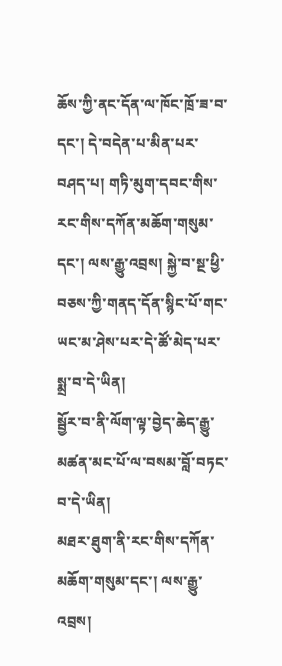ཆོས་ཀྱི་ནང་དོན་ལ་ཁོང་ཁྲོ་ཟ་བ་དང་། དེ་བདེན་པ་མིན་པར་བཤད་པ། གཏི་མུག་དབང་གིས་རང་གིས་དཀོན་མཆོག་གསུམ་དང་། ལས་རྒྱུ་འབྲས། སྐྱེ་བ་སྔ་ཕྱི་བཅས་ཀྱི་གནད་དོན་སྙིང་པོ་གང་ཡང་མ་ཤེས་པར་དེ་ཚོ་མེད་པར་སྨྲ་བ་དེ་ཡིན།
སྦྱོར་བ་ནི་ལོག་ལྟ་བྱེད་ཆེད་རྒྱུ་མཚན་མང་པོ་ལ་བསམ་བློ་བཏང་བ་དེ་ཡིན།
མཐར་ཐུག་ནི་རང་གིས་དཀོན་མཆོག་གསུམ་དང་། ལས་རྒྱུ་འབྲས།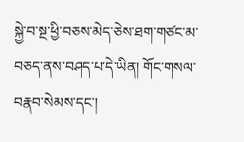སྐྱེ་བ་སྔ་ཕྱི་བཅས་མེད་ཅེས་ཐག་གཙང་མ་བཅད་ནས་བཤད་པ་དེ་ཡིན། གོང་གསལ་བརྣབ་སེམས་དང་།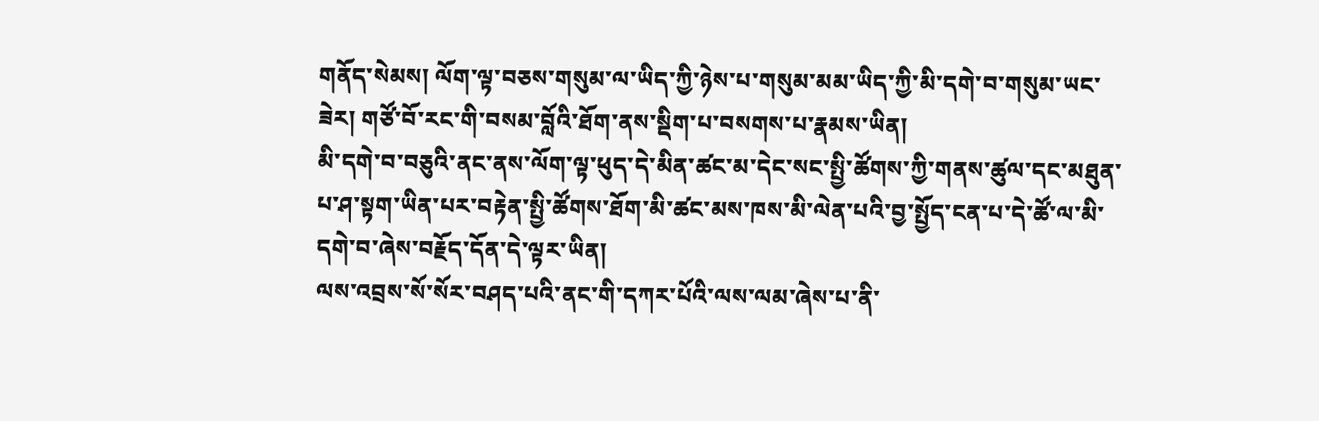གནོད་སེམས། ལོག་ལྟ་བཅས་གསུམ་ལ་ཡིད་ཀྱི་ཉེས་པ་གསུམ་མམ་ཡིད་ཀྱི་མི་དགེ་བ་གསུམ་ཡང་ཟེར། གཙོ་བོ་རང་གི་བསམ་བློའི་ཐོག་ནས་སྡིག་པ་བསགས་པ་རྣམས་ཡིན།
མི་དགེ་བ་བཅུའི་ནང་ནས་ལོག་ལྟ་ཕུད་དེ་མིན་ཚང་མ་དེང་སང་སྤྱི་ཚོགས་ཀྱི་གནས་ཚུལ་དང་མཐུན་པ་ཤ་སྟག་ཡིན་པར་བརྟེན་སྤྱི་ཚོགས་ཐོག་མི་ཚང་མས་ཁས་མི་ལེན་པའི་བྱ་སྤྱོད་ངན་པ་དེ་ཚོ་ལ་མི་དགེ་བ་ཞེས་བརྗོད་དོན་དེ་ལྟར་ཡིན།
ལས་འབྲས་སོ་སོར་བཤད་པའི་ནང་གི་དཀར་པོའི་ལས་ལམ་ཞེས་པ་ནི་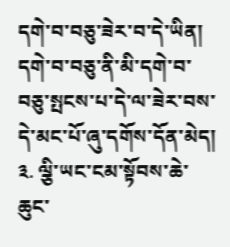དགེ་བ་བཅུ་ཟེར་བ་དེ་ཡིན། དགེ་བ་བཅུ་ནི་མི་དགེ་བ་བཅུ་སྤངས་པ་དེ་ལ་ཟེར་བས་དེ་མང་པོ་ཞུ་དགོས་དོན་མེད།
༣. ལྕི་ཡང་ངམ་སྟོབས་ཆེ་ཆུང་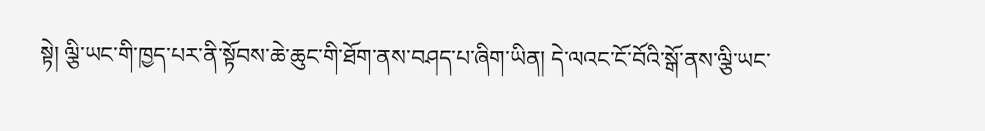སྟེ། ལྕི་ཡང་གི་ཁྱད་པར་ནི་སྟོབས་ཆེ་ཆུང་གི་ཐོག་ནས་བཤད་པ་ཞིག་ཡིན། དེ་ལའང་ངོ་བོའི་སྒོ་ནས་ལྕི་ཡང་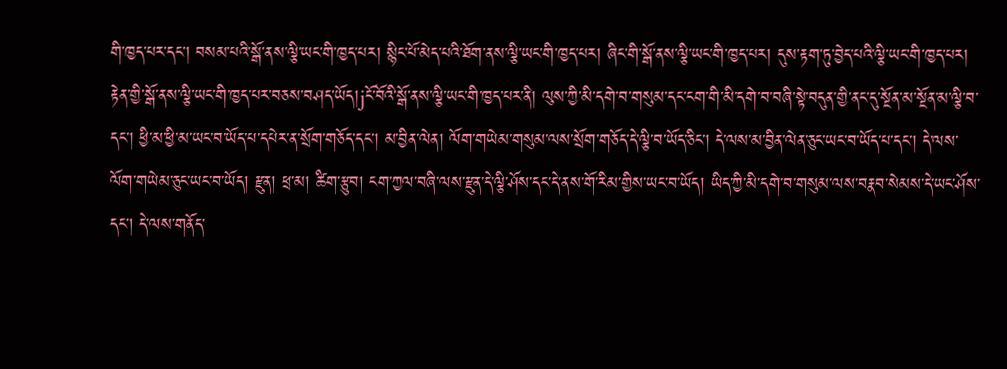གི་ཁྱད་པར་དང་། བསམ་པའི་སྒོ་ནས་ལྕི་ཡང་གི་ཁྱད་པར། སྙིང་པོ་མེད་པའི་ཐོག་ནས་ལྕི་ཡང་གི་ཁྱད་པར། ཞིང་གི་སྒོ་ནས་ལྕི་ཡང་གི་ཁྱད་པར། དུས་རྟག་ཏུ་བྱེད་པའི་ལྕི་ཡང་གི་ཁྱད་པར། རྟེན་གྱི་སྒོ་ནས་ལྕི་ཡང་གི་ཁྱད་པར་བཅས་བཤད་ཡོད།jངོ་བོའི་སྒོ་ནས་ལྕི་ཡང་གི་ཁྱད་པར་ནི། ལུས་ཀྱི་མི་དགེ་བ་གསུམ་དང་ངག་གི་མི་དགེ་བ་བཞི་སྟེ་བདུན་གྱི་ནང་དུ་སྔོན་མ་སྔོན་མ་ལྕི་བ་དང་། ཕྱི་མ་ཕྱི་མ་ཡང་བ་ཡོད་པ་དཔེར་ན་སྲོག་གཅོད་དང་། མ་བྱིན་ལེན། ལོག་གཡེམ་གསུམ་ལས་སྲོག་གཅོད་དེ་ལྕི་བ་ཡོད་ཅིང་། དེ་ལས་མ་བྱིན་ལེན་ཅུང་ཡང་བ་ཡོད་པ་དང་། དེ་ལས་ལོག་གཡེམ་ཅུང་ཡང་བ་ཡོད། རྫུན། ཕྲ་མ། ཚིག་རྩུབ། ངག་ཀྱལ་བཞི་ལས་རྫུན་དེ་ལྕི་ཤོས་དང་དེ་ནས་གོ་རིམ་གྱིས་ཡང་བ་ཡོད། ཡིད་ཀྱི་མི་དགེ་བ་གསུམ་ལས་བརྣབ་སེམས་དེ་ཡང་ཤོས་དང་། དེ་ལས་གནོད་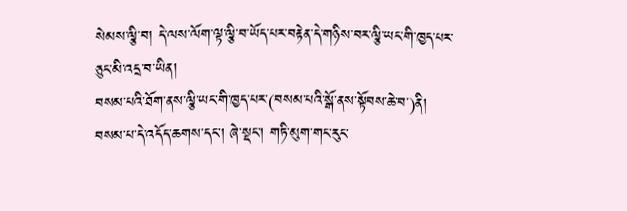སེམས་ལྕི་བ། དེ་ལས་ལོག་ལྟ་ལྕི་བ་ཡོད་པར་བརྟེན་དེ་གཉིས་བར་ལྕི་ཡང་གི་ཁྱད་པར་ཅུང་མི་འདྲ་བ་ཡིན།
བསམ་པའི་ཐོག་ནས་ལྕི་ཡང་གི་ཁྱད་པར་(བསམ་པའི་སྒོ་ནས་སྟོབས་ཆེ་བ་)ནི། བསམ་པ་དེ་འདོད་ཆགས་དང་། ཞེ་སྡང་། གཏི་མུག་གང་རུང་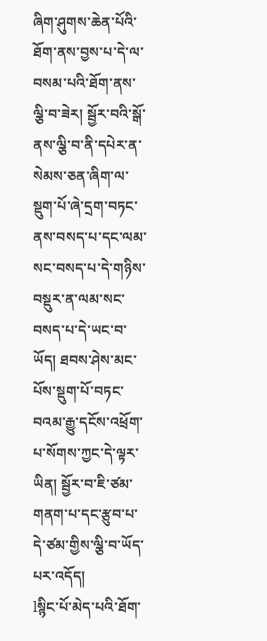ཞིག་ཤུགས་ཆེན་པོའི་ཐོག་ནས་བྱས་པ་དེ་ལ་བསམ་པའི་ཐོག་ནས་ལྕི་བ་ཟེར། སྦྱོར་བའི་སྒོ་ནས་ལྕི་བ་ནི་དཔེར་ན་སེམས་ཅན་ཞིག་ལ་སྡུག་པོ་ཞེ་དྲག་བཏང་ནས་བསད་པ་དང་ལམ་སང་བསད་པ་དེ་གཉིས་བསྡུར་ན་ལམ་སང་བསད་པ་དེ་ཡང་བ་ཡོད། ཐབས་ཤེས་མང་པོས་སྡུག་པོ་བཏང་བའམ་རྒྱུ་དངོས་འཕྲོག་པ་སོགས་ཀྱང་དེ་ལྟར་ཡིན། སྦྱོར་བ་ཇི་ཙམ་གནག་པ་དང་རྩུབ་པ་དེ་ཙམ་གྱིས་ལྕི་བ་ཡོད་པར་འདོད།
lསྙིང་པོ་མེད་པའི་ཐོག་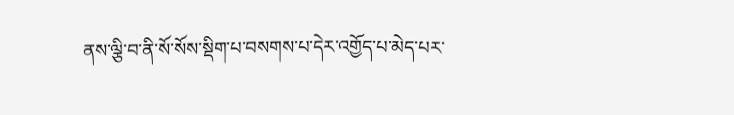ནས་ལྕི་བ་ནི་སོ་སོས་སྡིག་པ་བསགས་པ་དེར་འགྱོད་པ་མེད་པར་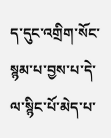ད་དུང་འགྲིག་སོང་སྙམ་པ་བྱས་པ་དེ་ལ་སྙིང་པོ་མེད་པ་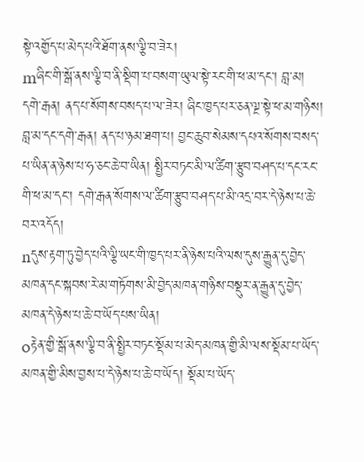སྟེ་འགྱོད་པ་མེད་པའི་ཐོག་ནས་ལྕི་བ་ཟེར།
mཞིང་གི་སྒོ་ནས་ལྕི་བ་ནི་སྡིག་པ་བསག་ཡུལ་སྟེ་རང་གི་ཕ་མ་དང་། བླ་མ། དགེ་རྒན། ནད་པ་སོགས་བསད་པ་ལ་ཟེར། ཞིང་ཁྱད་པར་ཅན་ལྔ་སྟེ་ཕ་མ་གཉིས། བླ་མ་དང་དགེ་རྒན། ནད་པ་ཉམ་ཐག་པ། བྱང་ཆུབ་སེམས་དཔའ་སོགས་བསད་པ་ཡིན་ན་ཉེས་པ་ཧ་ཅང་ཆེ་བ་ཡིན། སྤྱིར་བཏང་མི་ལ་ཚིག་རྩུབ་བཤད་པ་དང་རང་གི་ཕ་མ་དང་། དགེ་རྒན་སོགས་ལ་ཚིག་རྩུབ་བཤད་པ་མི་འདྲ་བར་དེ་ཉེས་པ་ཆེ་བར་འདོད།
nདུས་རྟག་ཏུ་བྱེད་པའི་ལྕི་ཡང་གི་ཁྱད་པར་ནི་ཉེས་པའི་ལས་དུས་རྒྱུན་དུ་བྱེད་མཁན་དང་སྐབས་རེ་མ་གཏོགས་མི་བྱེད་མཁན་གཉིས་བསྡུར་ན་རྒྱུན་དུ་བྱེད་མཁན་དེ་ཉེས་པ་ཆེ་བ་ཡོད་པས་ཡིན།
oརྟེན་གྱི་སྒོ་ནས་ལྕི་བ་ནི་སྤྱིར་བཏང་སྡོམ་པ་མེད་མཁན་གྱི་མི་ལས་སྡོམ་པ་ཡོད་མཁན་གྱི་མིས་བྱས་པ་དེ་ཉེས་པ་ཆེ་བ་ཡོད། སྡོམ་པ་ཡོད་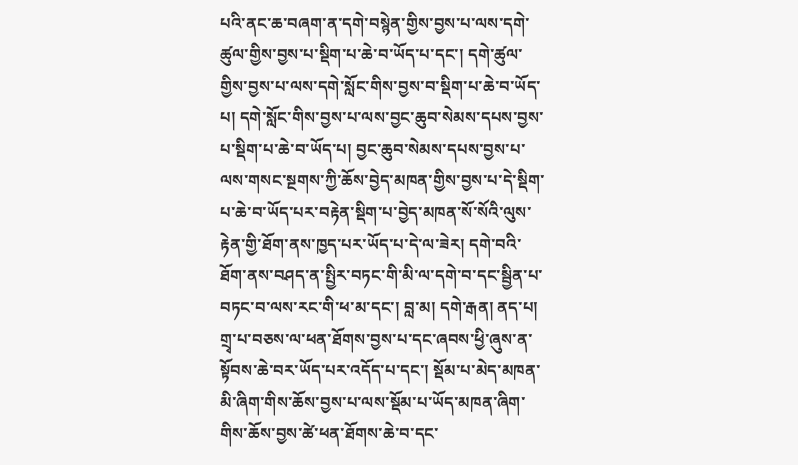པའི་ནང་ཆ་བཞག་ན་དགེ་བསྙེན་གྱིས་བྱས་པ་ལས་དགེ་ཚུལ་གྱིས་བྱས་པ་སྡིག་པ་ཆེ་བ་ཡོད་པ་དང་། དགེ་ཚུལ་གྱིས་བྱས་པ་ལས་དགེ་སློང་གིས་བྱས་བ་སྡིག་པ་ཆེ་བ་ཡོད་པ། དགེ་སློང་གིས་བྱས་པ་ལས་བྱང་ཆུབ་སེམས་དཔས་བྱས་པ་སྡིག་པ་ཆེ་བ་ཡོད་པ། བྱང་ཆུབ་སེམས་དཔས་བྱས་པ་ལས་གསང་སྔགས་ཀྱི་ཆོས་བྱེད་མཁན་གྱིས་བྱས་པ་དེ་སྡིག་པ་ཆེ་བ་ཡོད་པར་བརྟེན་སྡིག་པ་བྱེད་མཁན་སོ་སོའི་ལུས་རྟེན་གྱི་ཐོག་ནས་ཁྱད་པར་ཡོད་པ་དེ་ལ་ཟེར། དགེ་བའི་ཐོག་ནས་བཤད་ན་སྤྱིར་བཏང་གི་མི་ལ་དགེ་བ་དང་སྦྱིན་པ་བཏང་བ་ལས་རང་གི་ཕ་མ་དང་། བླ་མ། དགེ་རྒན། ནད་པ། གྲྭ་པ་བཅས་ལ་ཕན་ཐོགས་བྱས་པ་དང་ཞབས་ཕྱི་ཞུས་ན་སྟོབས་ཆེ་བར་ཡོད་པར་འདོད་པ་དང་། སྡོམ་པ་མེད་མཁན་མི་ཞིག་གིས་ཆོས་བྱས་པ་ལས་སྡོམ་པ་ཡོད་མཁན་ཞིག་གིས་ཆོས་བྱས་ཚེ་ཕན་ཐོགས་ཆེ་བ་དང་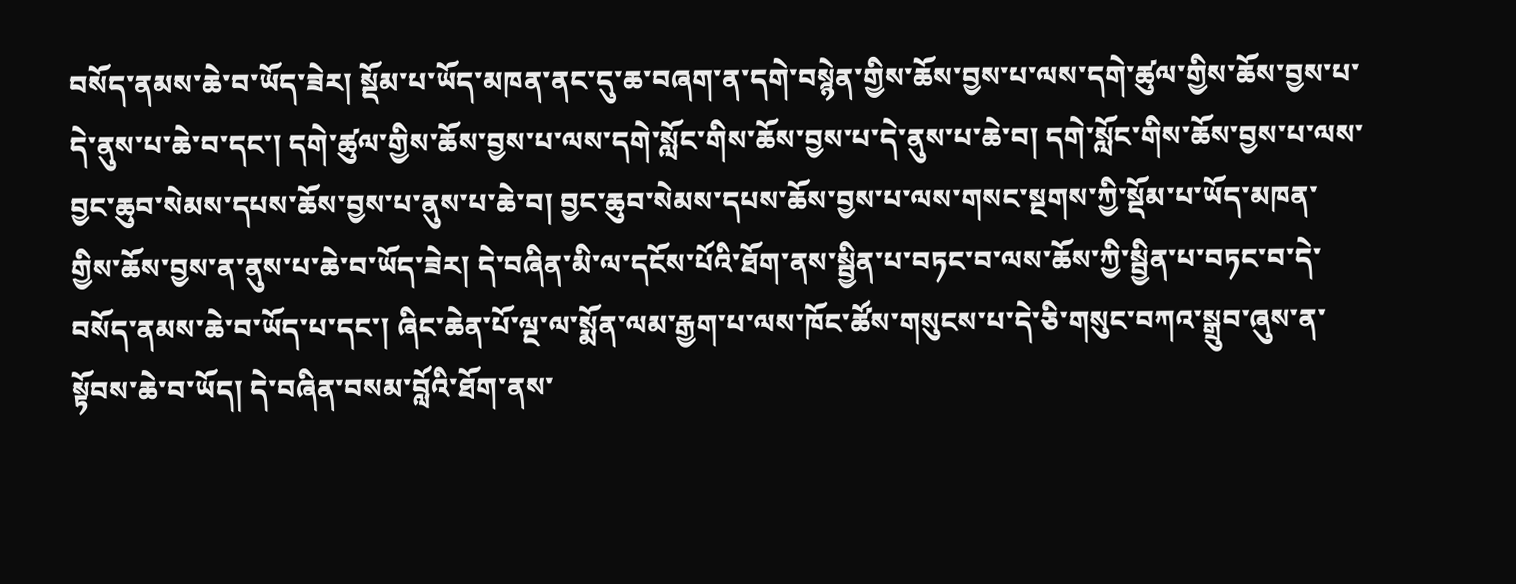བསོད་ནམས་ཆེ་བ་ཡོད་ཟེར། སྡོམ་པ་ཡོད་མཁན་ནང་དུ་ཆ་བཞག་ན་དགེ་བསྙེན་གྱིས་ཆོས་བྱས་པ་ལས་དགེ་ཚུལ་གྱིས་ཆོས་བྱས་པ་དེ་ནུས་པ་ཆེ་བ་དང་། དགེ་ཚུལ་གྱིས་ཆོས་བྱས་པ་ལས་དགེ་སློང་གིས་ཆོས་བྱས་པ་དེ་ནུས་པ་ཆེ་བ། དགེ་སློང་གིས་ཆོས་བྱས་པ་ལས་བྱང་ཆུབ་སེམས་དཔས་ཆོས་བྱས་པ་ནུས་པ་ཆེ་བ། བྱང་ཆུབ་སེམས་དཔས་ཆོས་བྱས་པ་ལས་གསང་སྔགས་ཀྱི་སྡོམ་པ་ཡོད་མཁན་གྱིས་ཆོས་བྱས་ན་ནུས་པ་ཆེ་བ་ཡོད་ཟེར། དེ་བཞིན་མི་ལ་དངོས་པོའི་ཐོག་ནས་སྦྱིན་པ་བཏང་བ་ལས་ཆོས་ཀྱི་སྦྱིན་པ་བཏང་བ་དེ་བསོད་ནམས་ཆེ་བ་ཡོད་པ་དང་། ཞིང་ཆེན་པོ་ལྔ་ལ་སྨོན་ལམ་རྒྱག་པ་ལས་ཁོང་ཚོས་གསུངས་པ་དེ་ཅི་གསུང་བཀའ་སྒྲུབ་ཞུས་ན་སྟོབས་ཆེ་བ་ཡོད། དེ་བཞིན་བསམ་བློའི་ཐོག་ནས་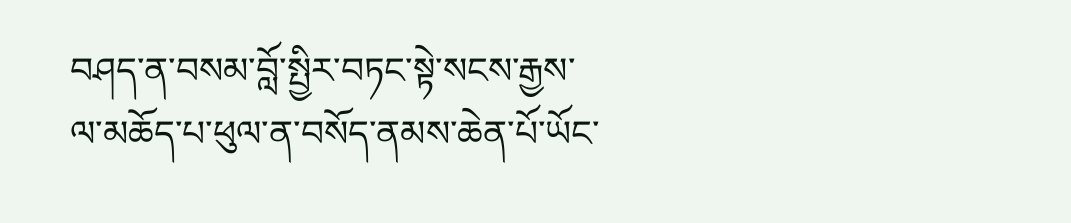བཤད་ན་བསམ་བློ་སྤྱིར་བཏང་སྟེ་སངས་རྒྱས་ལ་མཆོད་པ་ཕུལ་ན་བསོད་ནམས་ཆེན་པོ་ཡོང་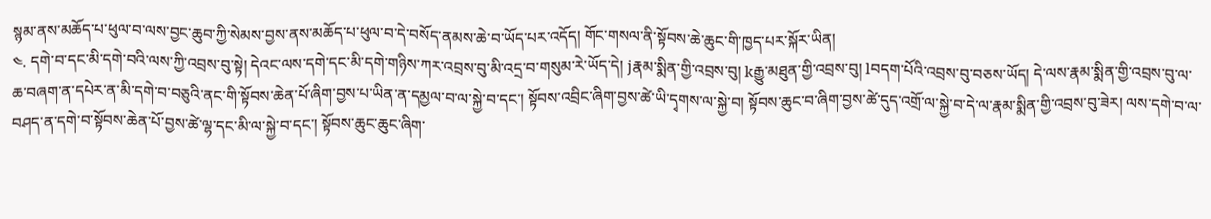སྙམ་ནས་མཆོད་པ་ཕུལ་བ་ལས་བྱང་ཆུབ་ཀྱི་སེམས་བྱས་ནས་མཆོད་པ་ཕུལ་བ་དེ་བསོད་ནམས་ཆེ་བ་ཡོད་པར་འདོད། གོང་གསལ་ནི་སྟོབས་ཆེ་ཆུང་གི་ཁྱད་པར་སྐོར་ཡིན།
༤. དགེ་བ་དང་མི་དགེ་བའི་ལས་ཀྱི་འབྲས་བུ་སྟེ། དེའང་ལས་དགེ་དང་མི་དགེ་གཉིས་ཀར་འབྲས་བུ་མི་འདྲ་བ་གསུམ་རེ་ཡོད་དེ། jརྣམ་སྨིན་གྱི་འབྲས་བུ། kརྒྱུ་མཐུན་གྱི་འབྲས་བུ། lབདག་པོའི་འབྲས་བུ་བཅས་ཡོད། དེ་ལས་རྣམ་སྨིན་གྱི་འབྲས་བུ་ལ་ཆ་བཞག་ན་དཔེར་ན་མི་དགེ་བ་བཅུའི་ནང་གི་སྟོབས་ཆེན་པོ་ཞིག་བྱས་པ་ཡིན་ན་དམྱལ་བ་ལ་སྐྱེ་བ་དང་། སྟོབས་འབྲིང་ཞིག་བྱས་ཚེ་ཡི་དྭགས་ལ་སྐྱེ་བ། སྟོབས་ཆུང་བ་ཞིག་བྱས་ཚེ་དུད་འགྲོ་ལ་སྐྱེ་བ་དེ་ལ་རྣམ་སྨིན་གྱི་འབྲས་བུ་ཟེར། ལས་དགེ་བ་ལ་བཤད་ན་དགེ་བ་སྟོབས་ཆེན་པོ་བྱས་ཚེ་ལྷ་དང་མི་ལ་སྐྱེ་བ་དང་། སྟོབས་ཆུང་ཆུང་ཞིག་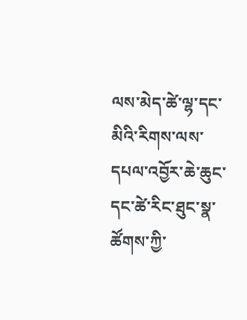ལས་མེད་ཚེ་ལྷ་དང་མིའི་རིགས་ལས་དཔལ་འབྱོར་ཆེ་ཆུང་དང་ཚེ་རིང་ཐུང་སྣ་ཚོགས་ཀྱི་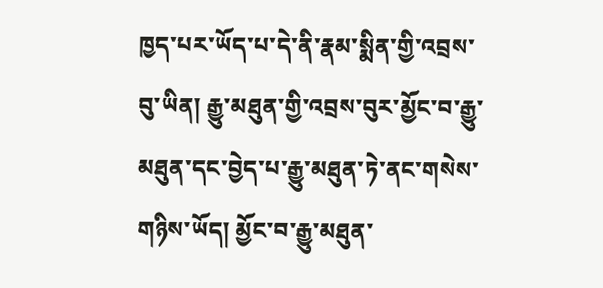ཁྱད་པར་ཡོད་པ་དེ་ནི་རྣམ་སྨིན་གྱི་འབྲས་བུ་ཡིན། རྒྱུ་མཐུན་གྱི་འབྲས་བུར་མྱོང་བ་རྒྱུ་མཐུན་དང་བྱེད་པ་རྒྱུ་མཐུན་ཏེ་ནང་གསེས་གཉིས་ཡོད། མྱོང་བ་རྒྱུ་མཐུན་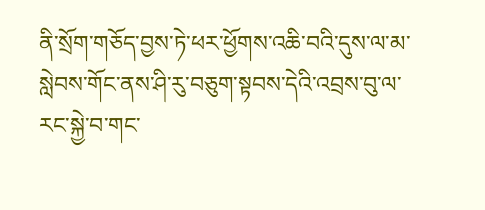ནི་སྲོག་གཅོད་བྱས་ཏེ་ཕར་ཕྱོགས་འཆི་བའི་དུས་ལ་མ་སླེབས་གོང་ནས་ཤི་རུ་བཅུག་སྟབས་དེའི་འབྲས་བུ་ལ་རང་སྐྱེ་བ་གང་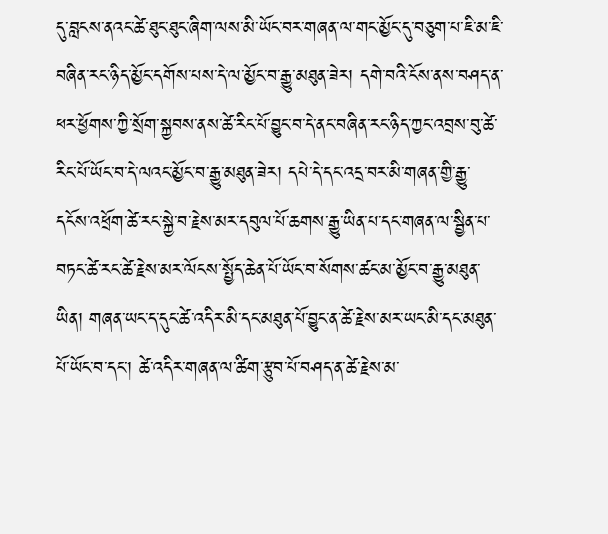དུ་བླངས་ནའང་ཚེ་ཐུང་ཐུང་ཞིག་ལས་མི་ཡོང་བར་གཞན་ལ་གང་མྱོང་དུ་བཅུག་པ་ཇི་མ་ཇི་བཞིན་རང་ཉིད་མྱོང་དགོས་པས་དེ་ལ་མྱོང་བ་རྒྱུ་མཐུན་ཟེར། དགེ་བའི་ངོས་ནས་བཤད་ན་ཕར་ཕྱོགས་ཀྱི་སྲོག་སྐྱབས་ནས་ཚེ་རིང་པོ་བྱུང་བ་དེ་ནང་བཞིན་རང་ཉིད་ཀྱང་འབྲས་བུ་ཚེ་རིང་པོ་ཡོང་བ་དེ་ལའང་མྱོང་བ་རྒྱུ་མཐུན་ཟེར། དཔེ་དེ་དང་འདྲ་བར་མི་གཞན་གྱི་རྒྱུ་དངོས་འཕྲོག་ཚེ་རང་སྐྱེ་བ་རྗེས་མར་དབུལ་པོ་ཆགས་རྒྱུ་ཡིན་པ་དང་གཞན་ལ་སྦྱིན་པ་བཏང་ཚེ་རང་ཚེ་རྗེས་མར་ལོངས་སྤྱོད་ཆེན་པོ་ཡོང་བ་སོགས་ཚང་མ་མྱོང་བ་རྒྱུ་མཐུན་ཡིན། གཞན་ཡང་ད་དུང་ཚེ་འདིར་མི་དང་མཐུན་པོ་བྱུང་ན་ཚེ་རྗེས་མར་ཡང་མི་དང་མཐུན་པོ་ཡོང་བ་དང་། ཚེ་འདིར་གཞན་ལ་ཚིག་རྩུབ་པོ་བཤད་ན་ཚེ་རྗེས་མ་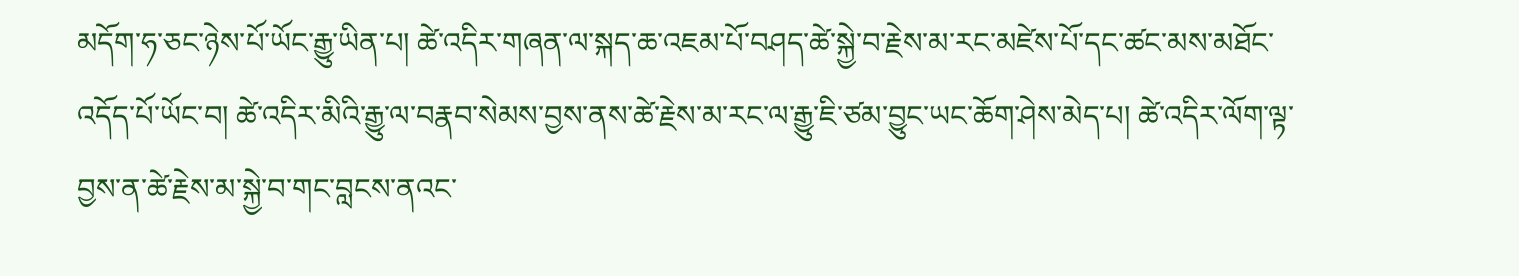མདོག་ཧ་ཅང་ཉེས་པོ་ཡོང་རྒྱུ་ཡིན་པ། ཚེ་འདིར་གཞན་ལ་སྐད་ཆ་འཇམ་པོ་བཤད་ཚེ་སྐྱེ་བ་རྗེས་མ་རང་མཛེས་པོ་དང་ཚང་མས་མཐོང་འདོད་པོ་ཡོང་བ། ཚེ་འདིར་མིའི་རྒྱུ་ལ་བརྣབ་སེམས་བྱས་ནས་ཚེ་རྗེས་མ་རང་ལ་རྒྱུ་ཇི་ཙམ་བྱུང་ཡང་ཆོག་ཤེས་མེད་པ། ཚེ་འདིར་ལོག་ལྟ་བྱས་ན་ཚེ་རྗེས་མ་སྐྱེ་བ་གང་བླངས་ནའང་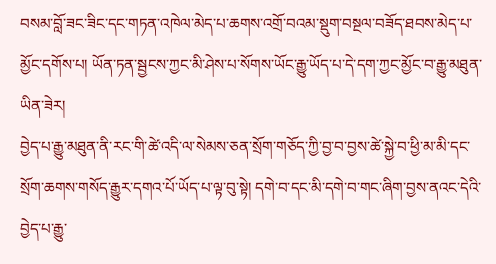བསམ་བློ་ཟང་ཟིང་དང་གཏན་འཁེལ་མེད་པ་ཆགས་འགྲོ་བའམ་སྡུག་བསྔལ་བཟོད་ཐབས་མེད་པ་མྱོང་དགོས་པ། ཡོན་ཏན་སྦྱངས་ཀྱང་མི་ཤེས་པ་སོགས་ཡོང་རྒྱུ་ཡོད་པ་དེ་དག་ཀྱང་མྱོང་བ་རྒྱུ་མཐུན་ཡིན་ཟེར།
བྱེད་པ་རྒྱུ་མཐུན་ནི་རང་གི་ཚེ་འདི་ལ་སེམས་ཅན་སྲོག་གཅོད་ཀྱི་བྱ་བ་བྱས་ཚེ་སྐྱེ་བ་ཕྱི་མ་མི་དང་སྲོག་ཆགས་གསོད་རྒྱུར་དགའ་པོ་ཡོད་པ་ལྟ་བུ་སྟེ། དགེ་བ་དང་མི་དགེ་བ་གང་ཞིག་བྱས་ནའང་དེའི་བྱེད་པ་རྒྱུ་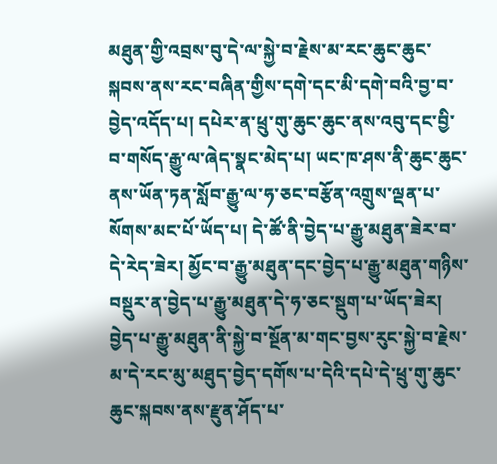མཐུན་གྱི་འབྲས་བུ་དེ་ལ་སྐྱེ་བ་རྗེས་མ་རང་ཆུང་ཆུང་སྐབས་ནས་རང་བཞིན་གྱིས་དགེ་དང་མི་དགེ་བའི་བྱ་བ་བྱེད་འདོད་པ། དཔེར་ན་ཕྲུ་གུ་ཆུང་ཆུང་ནས་འབུ་དང་བྱི་བ་གསོད་རྒྱུ་ལ་ཞེད་སྣང་མེད་པ། ཡང་ཁ་ཤས་ནི་ཆུང་ཆུང་ནས་ཡོན་ཏན་སློབ་རྒྱུ་ལ་ཧ་ཅང་བརྩོན་འགྲུས་ལྡན་པ་སོགས་མང་པོ་ཡོད་པ། དེ་ཚོ་ནི་བྱེད་པ་རྒྱུ་མཐུན་ཟེར་བ་དེ་རེད་ཟེར། མྱོང་བ་རྒྱུ་མཐུན་དང་བྱེད་པ་རྒྱུ་མཐུན་གཉིས་བསྡུར་ན་བྱེད་པ་རྒྱུ་མཐུན་དེ་ཧ་ཅང་སྡུག་པ་ཡོད་ཟེར། བྱེད་པ་རྒྱུ་མཐུན་ནི་སྐྱེ་བ་སྔོན་མ་གང་བྱས་རུང་སྐྱེ་བ་རྗེས་མ་དེ་རང་མུ་མཐུད་བྱེད་དགོས་པ་དེའི་དཔེ་དེ་ཕྲུ་གུ་ཆུང་ཆུང་སྐབས་ནས་རྫུན་ཤོད་པ་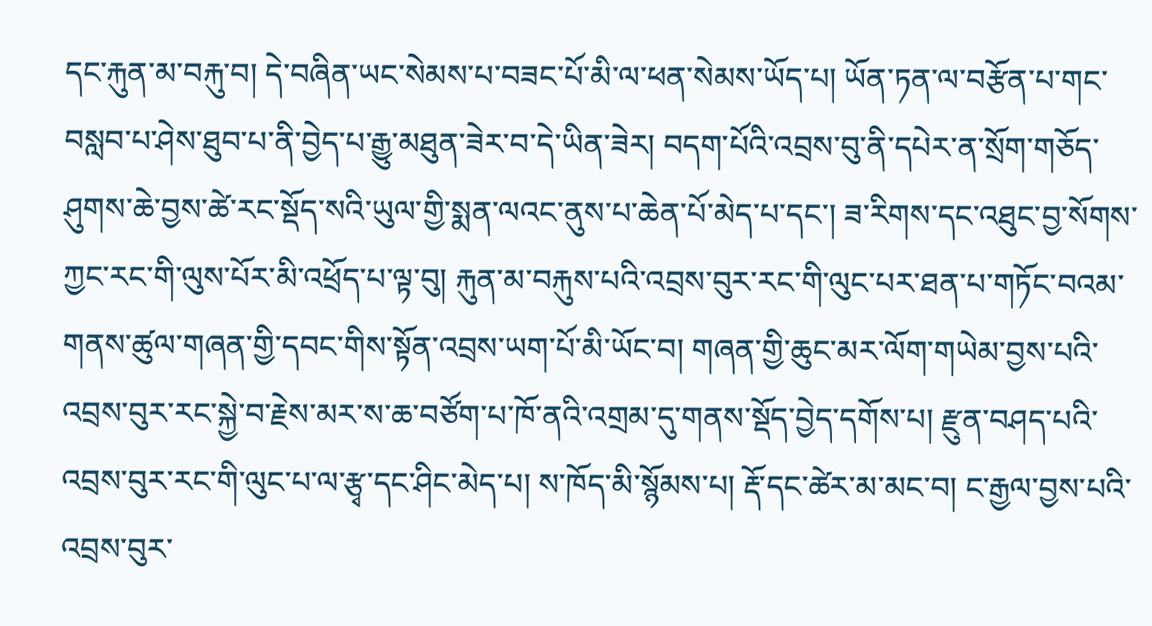དང་རྐུན་མ་བརྐུ་བ། དེ་བཞིན་ཡང་སེམས་པ་བཟང་པོ་མི་ལ་ཕན་སེམས་ཡོད་པ། ཡོན་ཏན་ལ་བརྩོན་པ་གང་བསླབ་པ་ཤེས་ཐུབ་པ་ནི་བྱེད་པ་རྒྱུ་མཐུན་ཟེར་བ་དེ་ཡིན་ཟེར། བདག་པོའི་འབྲས་བུ་ནི་དཔེར་ན་སྲོག་གཅོད་ཤུགས་ཆེ་བྱས་ཚེ་རང་སྡོད་སའི་ཡུལ་གྱི་སྨན་ལའང་ནུས་པ་ཆེན་པོ་མེད་པ་དང་། ཟ་རིགས་དང་འཐུང་བྱ་སོགས་ཀྱང་རང་གི་ལུས་པོར་མི་འཕྲོད་པ་ལྟ་བུ། རྐུན་མ་བརྐུས་པའི་འབྲས་བུར་རང་གི་ལུང་པར་ཐན་པ་གཏོང་བའམ་གནས་ཚུལ་གཞན་གྱི་དབང་གིས་སྟོན་འབྲས་ཡག་པོ་མི་ཡོང་བ། གཞན་གྱི་ཆུང་མར་ལོག་གཡེམ་བྱས་པའི་འབྲས་བུར་རང་སྐྱེ་བ་རྗེས་མར་ས་ཆ་བཙོག་པ་ཁོ་ནའི་འགྲམ་དུ་གནས་སྡོད་བྱེད་དགོས་པ། རྫུན་བཤད་པའི་འབྲས་བུར་རང་གི་ལུང་པ་ལ་རྩྭ་དང་ཤིང་མེད་པ། ས་ཁོད་མི་སྙོམས་པ། རྡོ་དང་ཚེར་མ་མང་བ། ང་རྒྱལ་བྱས་པའི་འབྲས་བུར་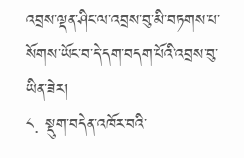འབྲས་ལྡན་ཤིང་ལ་འབྲས་བུ་མི་བཏགས་པ་སོགས་ཡོང་བ་དེ་དག་བདག་པོའི་འབྲས་བུ་ཡིན་ཟེར།
༨. སྡུག་བདེན་འཁོར་བའི་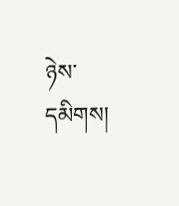ཉེས་དམིགས།